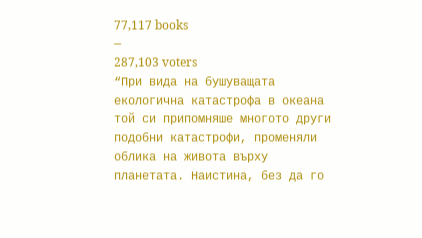77,117 books
—
287,103 voters
“При вида на бушуващата екологична катастрофа в океана той си припомняше многото други подобни катастрофи, променяли облика на живота върху планетата. Наистина, без да го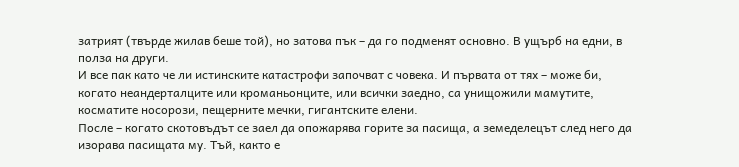затрият (твърде жилав беше той), но затова пък – да го подменят основно. В ущърб на едни, в полза на други.
И все пак като че ли истинските катастрофи започват с човека. И първата от тях – може би, когато неандерталците или кроманьонците, или всички заедно, са унищожили мамутите, косматите носорози, пещерните мечки, гигантските елени.
После – когато скотовъдът се заел да опожарява горите за пасища, а земеделецът след него да изорава пасищата му. Тъй, както е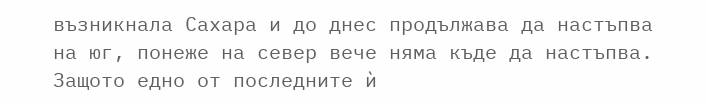възникнала Сахара и до днес продължава да настъпва на юг, понеже на север вече няма къде да настъпва. Защото едно от последните ѝ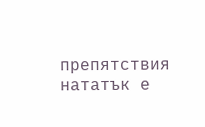препятствия нататък е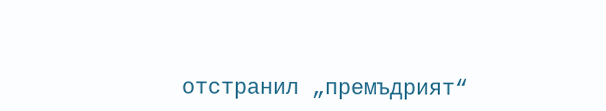отстранил „премъдрият“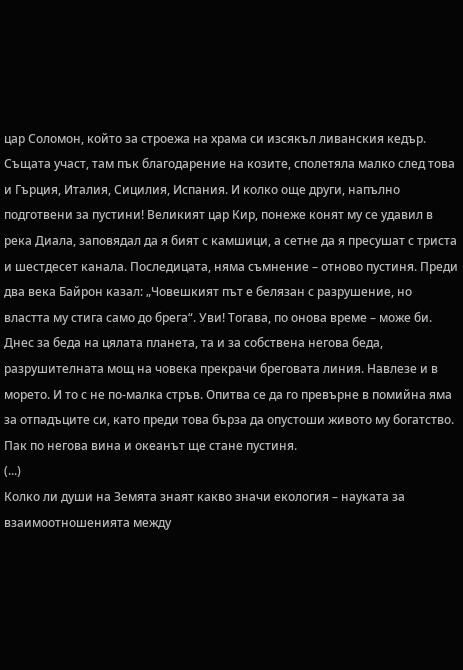цар Соломон, който за строежа на храма си изсякъл ливанския кедър. Същата участ, там пък благодарение на козите, сполетяла малко след това и Гърция, Италия, Сицилия, Испания. И колко още други, напълно подготвени за пустини! Великият цар Кир, понеже конят му се удавил в река Диала, заповядал да я бият с камшици, а сетне да я пресушат с триста и шестдесет канала. Последицата, няма съмнение – отново пустиня. Преди два века Байрон казал: „Човешкият път е белязан с разрушение, но властта му стига само до брега“. Уви! Тогава, по онова време – може би. Днес за беда на цялата планета, та и за собствена негова беда, разрушителната мощ на човека прекрачи бреговата линия. Навлезе и в морето. И то с не по-малка стръв. Опитва се да го превърне в помийна яма за отпадъците си, като преди това бърза да опустоши живото му богатство. Пак по негова вина и океанът ще стане пустиня.
(...)
Колко ли души на Земята знаят какво значи екология – науката за взаимоотношенията между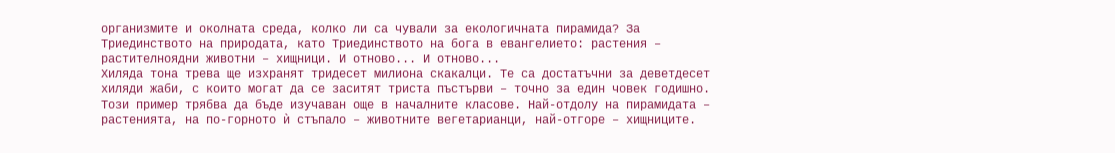организмите и околната среда, колко ли са чували за екологичната пирамида? За Триединството на природата, като Триединството на бога в евангелието: растения – растителноядни животни – хищници. И отново... И отново...
Хиляда тона трева ще изхранят тридесет милиона скакалци. Те са достатъчни за деветдесет хиляди жаби, с които могат да се заситят триста пъстърви – точно за един човек годишно.
Този пример трябва да бъде изучаван още в началните класове. Най-отдолу на пирамидата – растенията, на по-горното ѝ стъпало – животните вегетарианци, най-отгоре – хищниците.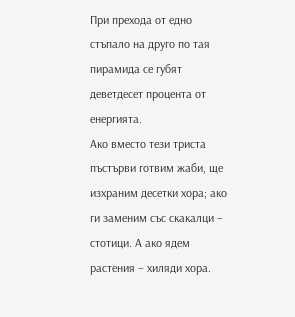При прехода от едно стъпало на друго по тая пирамида се губят деветдесет процента от енергията.
Ако вместо тези триста пъстърви готвим жаби, ще изхраним десетки хора; ако ги заменим със скакалци – стотици. А ако ядем растения – хиляди хора.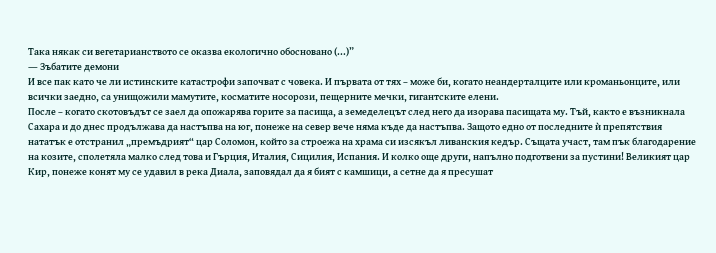Така някак си вегетарианството се оказва екологично обосновано (...)”
― Зъбатите демони
И все пак като че ли истинските катастрофи започват с човека. И първата от тях – може би, когато неандерталците или кроманьонците, или всички заедно, са унищожили мамутите, косматите носорози, пещерните мечки, гигантските елени.
После – когато скотовъдът се заел да опожарява горите за пасища, а земеделецът след него да изорава пасищата му. Тъй, както е възникнала Сахара и до днес продължава да настъпва на юг, понеже на север вече няма къде да настъпва. Защото едно от последните ѝ препятствия нататък е отстранил „премъдрият“ цар Соломон, който за строежа на храма си изсякъл ливанския кедър. Същата участ, там пък благодарение на козите, сполетяла малко след това и Гърция, Италия, Сицилия, Испания. И колко още други, напълно подготвени за пустини! Великият цар Кир, понеже конят му се удавил в река Диала, заповядал да я бият с камшици, а сетне да я пресушат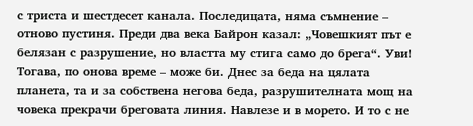с триста и шестдесет канала. Последицата, няма съмнение – отново пустиня. Преди два века Байрон казал: „Човешкият път е белязан с разрушение, но властта му стига само до брега“. Уви! Тогава, по онова време – може би. Днес за беда на цялата планета, та и за собствена негова беда, разрушителната мощ на човека прекрачи бреговата линия. Навлезе и в морето. И то с не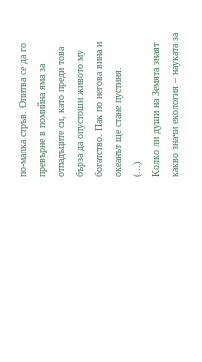по-малка стръв. Опитва се да го превърне в помийна яма за отпадъците си, като преди това бърза да опустоши живото му богатство. Пак по негова вина и океанът ще стане пустиня.
(...)
Колко ли души на Земята знаят какво значи екология – науката за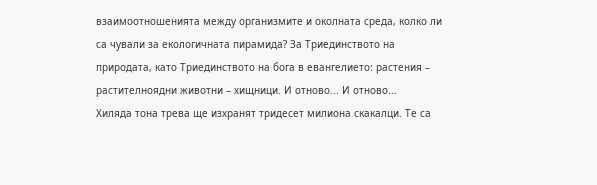взаимоотношенията между организмите и околната среда, колко ли са чували за екологичната пирамида? За Триединството на природата, като Триединството на бога в евангелието: растения – растителноядни животни – хищници. И отново... И отново...
Хиляда тона трева ще изхранят тридесет милиона скакалци. Те са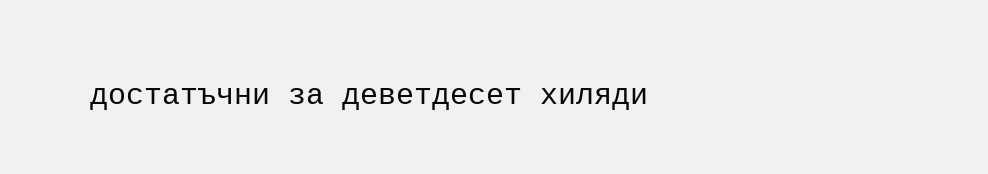достатъчни за деветдесет хиляди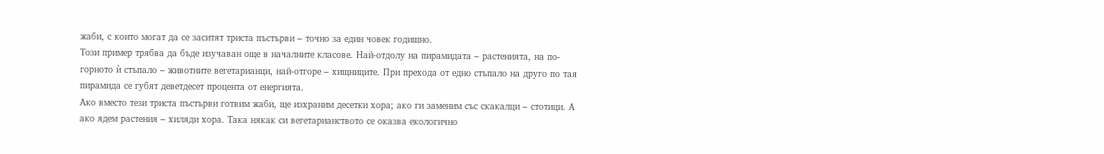жаби, с които могат да се заситят триста пъстърви – точно за един човек годишно.
Този пример трябва да бъде изучаван още в началните класове. Най-отдолу на пирамидата – растенията, на по-горното ѝ стъпало – животните вегетарианци, най-отгоре – хищниците. При прехода от едно стъпало на друго по тая пирамида се губят деветдесет процента от енергията.
Ако вместо тези триста пъстърви готвим жаби, ще изхраним десетки хора; ако ги заменим със скакалци – стотици. А ако ядем растения – хиляди хора. Така някак си вегетарианството се оказва екологично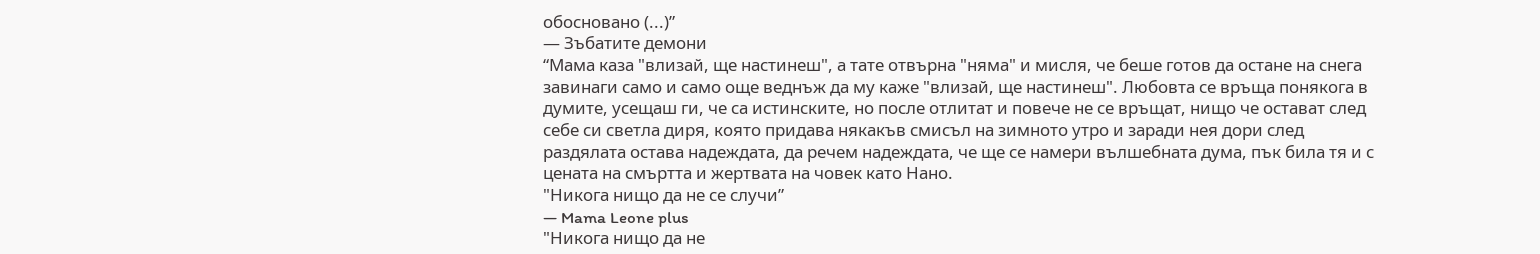обосновано (...)”
― Зъбатите демони
“Мама каза "влизай, ще настинеш", а тате отвърна "няма" и мисля, че беше готов да остане на снега завинаги само и само още веднъж да му каже "влизай, ще настинеш". Любовта се връща понякога в думите, усещаш ги, че са истинските, но после отлитат и повече не се връщат, нищо че остават след себе си светла диря, която придава някакъв смисъл на зимното утро и заради нея дори след раздялата остава надеждата, да речем надеждата, че ще се намери вълшебната дума, пък била тя и с цената на смъртта и жертвата на човек като Нано.
"Никога нищо да не се случи”
― Mama Leone plus
"Никога нищо да не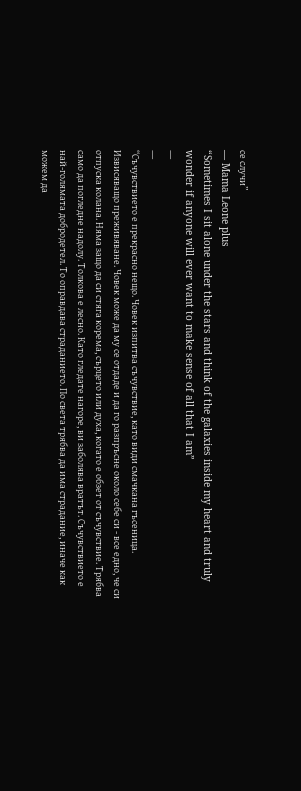се случи”
― Mama Leone plus
“Sometimes I sit alone under the stars and think of the galaxies inside my heart and truly wonder if anyone will ever want to make sense of all that I am”
―
―
“Съчувствието е прекрасно нещо. Човек изпитва съчувствие, като види смачкана гъсеница. Извисяващо преживяване. Човек може да му се отдаде и да го разпръсне около себе си - все едно, че си отпуска колана. Няма защо да си стяга корема, сърцето или духа, когато е обзет от съчувствие. Трябва само да погледне надолу. Толкова е лесно. Като гледате нагоре, ви заболява вратът. Съчувствието е най-голямата добродетел. То оправдава страданието. По света трябва да има страдание, иначе как можем да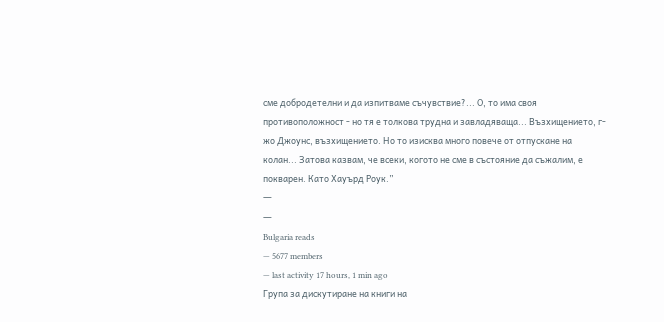сме добродетелни и да изпитваме съчувствие?... О, то има своя противоположност - но тя е толкова трудна и завладяваща... Възхищението, г-жо Джоунс, възхищението. Но то изисква много повече от отпускане на колан... Затова казвам, че всеки, когото не сме в състояние да съжалим, е покварен. Като Хауърд Роук.”
―
―
Bulgaria reads
— 5677 members
— last activity 17 hours, 1 min ago
Група за дискутиране на книги на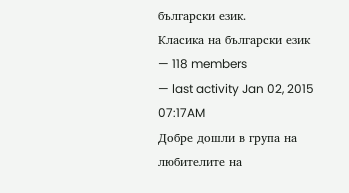български език.
Класика на български език
— 118 members
— last activity Jan 02, 2015 07:17AM
Добре дошли в група на любителите на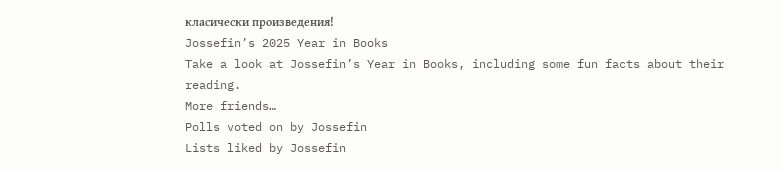класически произведения!
Jossefin’s 2025 Year in Books
Take a look at Jossefin’s Year in Books, including some fun facts about their reading.
More friends…
Polls voted on by Jossefin
Lists liked by Jossefin